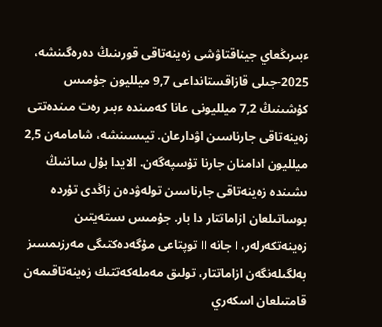ءبىرىڭعاي جيناقتاۋشى زەينەتاقى قورىنىڭ دەرەگىنشە، 2025-جىلى قازاقستانداعى 9,7 ميلليون جۇمىس كۇشىنىڭ 7,2 ميلليونى عانا كەمىندە ءبىر رەت مىندەتتى زەينەتاقى جارناسىن اۋدارعان. تيىسىنشە، شامامەن 2,5 ميلليون ادامنان جارنا تۇسپەگەن. الايدا بۇل ساننىڭ ىشىندە زەينەتاقى جارناسىن تولەۋدەن زاڭدى تۇردە بوساتىلعان ازاماتتار دا بار. جۇمىس ىستەيتىن زەينەتكەرلەر، I جانە II توپتاعى مۇگەدەكتىگى مەرزىمسىز بەلگىلەنگەن ازاماتتار، تولىق مەملەكەتتىك زەينەتاقىمەن قامتىلعان اسكەري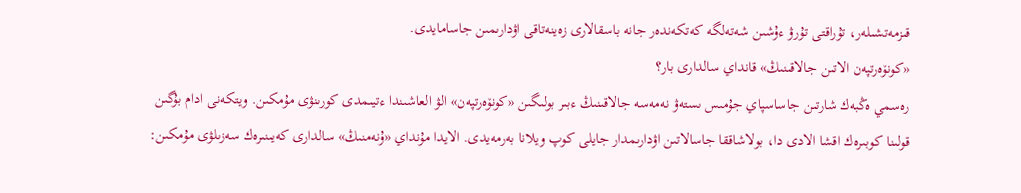قىزمەتشىلەر، تۇراقتى تۇرۋ ءۇشىن شەتەلگە كەتكەندەر جانە باسقالارى زەينەتاقى اۋدارىمىن جاسامايدى.
«كونۆەرتپەن الاتىن جالاقىنىڭ» قانداي سالدارى بار؟
رەسمي ەڭبەك شارتىن جاساسپاي جۇمىس ىستەۋ نەمەسە جالاقىنىڭ ءبىر بولىگىن «كونۆەرتپەن» الۋ العاشىندا ءتيىمدى كورىنۋى مۇمكىن. ويتكەنى ادام بۇگىن قولىنا كوبىرەك اقشا الادى دا، بولاشاققا جاسالاتىن اۋدارىمدار جايلى كوپ ويلانا بەرمەيدى. الايدا مۇنداي «ۇنەمنىڭ» سالدارى كەيىنىرەك سەزىلۋى مۇمكىن: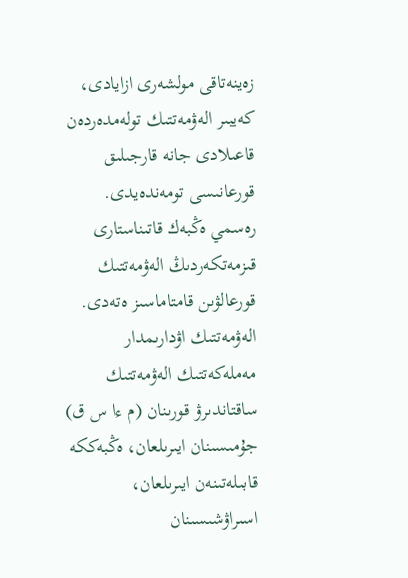زەينەتاقى مولشەرى ازايادى، كەيبىر الەۋمەتتىك تولەمدەردەن قاعىلادى جانە قارجىلىق قورعانىسى تومەندەيدى.
رەسمي ەڭبەك قاتىناستارى قىزمەتكەردىڭ الەۋمەتتىك قورعالۋىن قامتاماسىز ەتەدى. الەۋمەتتىك اۋدارىمدار مەملەكەتتىك الەۋمەتتىك ساقتاندىرۋ قورىنان (م ءا س ق) جۇمىسىنان ايىرىلعان، ەڭبەككە قابىلەتىنەن ايىرىلعان، اسىراۋشىسىنان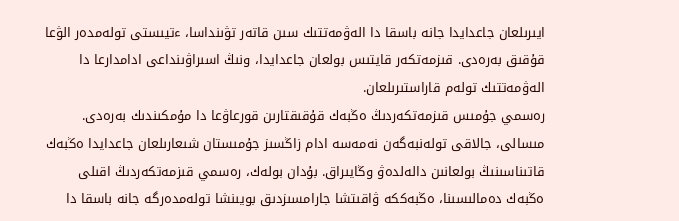ايىرىلعان جاعدايدا جانە باسقا دا الەۋمەتتىك سىن قاتەر تۋىنداسا، ءتيىستى تولەمدەر الۋعا قۇقىق بەرەدى. قىزمەتكەر قايتىس بولعان جاعدايدا، ونىڭ اسىراۋىنداعى ادامدارعا دا الەۋمەتتىك تولەم قاراستىرىلعان.
رەسمي جۇمىس قىزمەتكەردىڭ ەڭبەك قۇقىقتارىن قورعاۋعا دا مۇمكىندىك بەرەدى. مىسالى، جالاقى تولەنبەگەن نەمەسە ادام زاڭسىز جۇمىستان شىعارىلعان جاعدايدا ەڭبەك قاتىناسىنىڭ بولعانىن دالەلدەۋ وڭايىراق. بۇدان بولەك، رەسمي قىزمەتكەردىڭ اقىلى ەڭبەك دەمالىسىنا، ەڭبەككە ۋاقىتشا جارامسىزدىق بويىنشا تولەمدەرگە جانە باسقا دا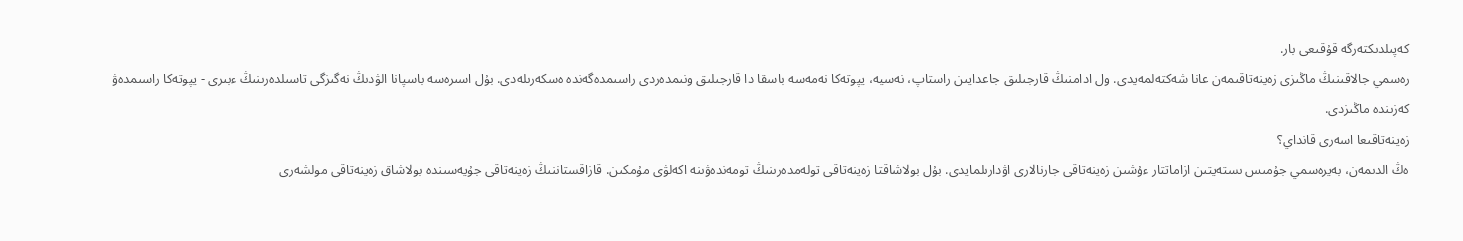كەپىلدىكتەرگە قۇقىعى بار.
رەسمي جالاقىنىڭ ماڭىزى زەينەتاقىمەن عانا شەكتەلمەيدى. ول ادامنىڭ قارجىلىق جاعدايىن راستاپ، نەسيە، يپوتەكا نەمەسە باسقا دا قارجىلىق ونىمدەردى راسىمدەگەندە ەسكەرىلەدى. بۇل اسىرەسە باسپانا الۋدىڭ نەگىزگى تاسىلدەرىنىڭ ءبىرى - يپوتەكا راسىمدەۋ كەزىندە ماڭىزدى.
زەينەتاقىعا اسەرى قانداي؟
ەڭ الدىمەن، بەيرەسمي جۇمىس ىستەيتىن ازاماتتار ءۇشىن زەينەتاقى جارنالارى اۋدارىلمايدى. بۇل بولاشاقتا زەينەتاقى تولەمدەرىنىڭ تومەندەۋىنە اكەلۋى مۇمكىن. قازاقستاننىڭ زەينەتاقى جۇيەسىندە بولاشاق زەينەتاقى مولشەرى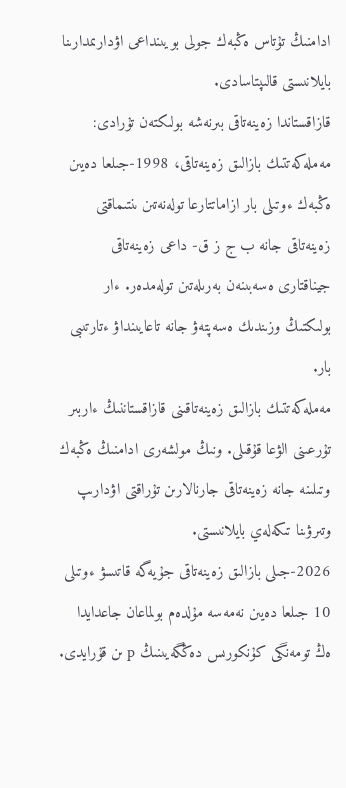ادامنىڭ تۇتاس ەڭبەك جولى بويىنداعى اۋدارىمدارىنا بايلانىستى قالىپتاسادى.
قازاقستاندا زەينەتاقى بىرنەشە بولىكتەن تۇرادى: مەملەكەتتىك بازالىق زەينەتاقى، 1998-جىلعا دەيىن ەڭبەك ءوتىلى بار ازاماتتارعا تولەنەتىن ىنتىماقتى زەينەتاقى جانە ب ج ز ق- داعى زەينەتاقى جيناقتارى ەسەبىنەن بەرىلەتىن تولەمدەر. ءار بولىكتىڭ وزىندىك ەسەپتەۋ جانە تاعايىنداۋ ءتارتىبى بار.
مەملەكەتتىك بازالىق زەينەتاقىنى قازاقستاننىڭ ءاربىر تۇرعىنى الۋعا قۇقىلى. ونىڭ مولشەرى ادامنىڭ ەڭبەك وتىلىنە جانە زەينەتاقى جارنالارىن تۇراقتى اۋدارىپ وتىرۋىنا تىكەلەي بايلانىستى.
2026-جىلى بازالىق زەينەتاقى جۇيەگە قاتىسۋ ءوتىلى 10 جىلعا دەيىن نەمەسە مۇلدەم بولماعان جاعدايدا ەڭ تومەنگى كۇنكورىس دەڭگەيىنىڭ p ىن قۇرايدى.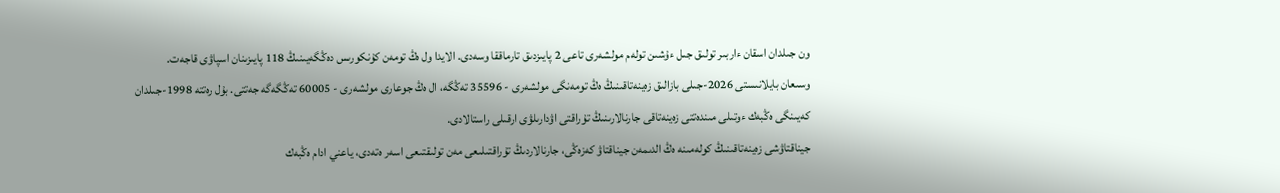ون جىلدان اسقان ءاربىر تولىق جىل ءۇشىن تولەم مولشەرى تاعى 2 پايىزدىق تارماققا وسەدى. الايدا ول ەڭ تومەن كۇنكورىس دەڭگەيىنىڭ 118 پايىزىنان اسپاۋى قاجەت.
وسىعان بايلانىستى 2026-جىلى بازالىق زەينەتاقىنىڭ ەڭ تومەنگى مولشەرى - 35596 تەڭگە، ال ەڭ جوعارى مولشەرى - 60005 تەڭگەگە جەتتى. بۇل رەتتە 1998-جىلدان كەيىنگى ەڭبەك ءوتىلى مىندەتتى زەينەتاقى جارنالارىنىڭ تۇراقتى اۋدارىلۋى ارقىلى راستالادى.
جيناقتاۋشى زەينەتاقىنىڭ كولەمىنە ەڭ الدىمەن جيناقتاۋ كەزەڭى، جارنالاردىڭ تۇراقتىلىعى مەن تولىقتىعى اسەر ەتەدى، ياعني ادام ەڭبەك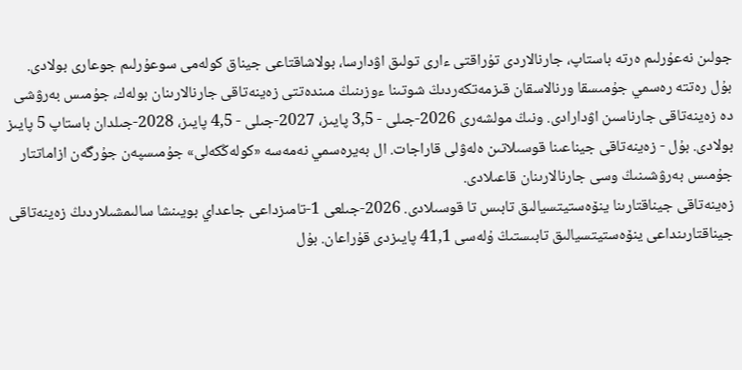جولىن نەعۇرلىم ەرتە باستاپ، جارنالاردى تۇراقتى ءارى تولىق اۋدارسا، بولاشاقتاعى جيناق كولەمى سوعۇرلىم جوعارى بولادى.
بۇل رەتتە رەسمي جۇمىسقا ورنالاسقان قىزمەتكەردىڭ شوتىنا ءوزىنىڭ مىندەتتى زەينەتاقى جارنالارىنان بولەك، جۇمىس بەرۋشى دە زەينەتاقى جارناسىن اۋدارادى. ونىڭ مولشەرى 2026-جىلى - 3,5 پايىز، 2027-جىلى - 4,5 پايىز، 2028-جىلدان باستاپ 5 پايىز بولادى. بۇل - زەينەتاقى جيناعىنا قوسىلاتىن ەلەۋلى قاراجات. ال بەيرەسمي نەمەسە «كولەڭكەلى» جۇمىسپەن جۇرگەن ازاماتتار جۇمىس بەرۋشىنىڭ وسى جارنالارىنان قاعىلادى.
زەينەتاقى جيناقتارىنا ينۆەستيتسيالىق تابىس تا قوسىلادى. 2026-جىلعى 1-تامىزداعى جاعداي بويىنشا سالىمشىلاردىڭ زەينەتاقى جيناقتارىنداعى ينۆەستيتسيالىق تابىستىڭ ۇلەسى 41,1 پايىزدى قۇراعان. بۇل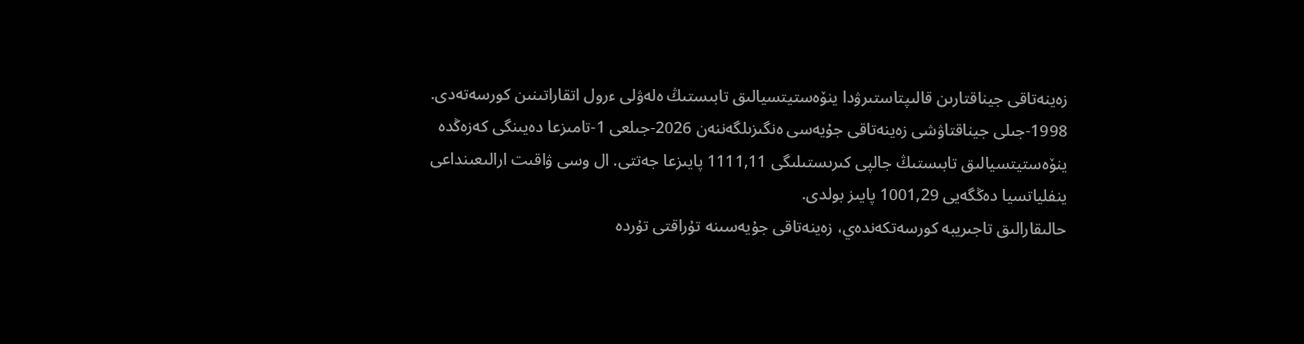زەينەتاقى جيناقتارىن قالىپتاستىرۋدا ينۆەستيتسيالىق تابىستىڭ ەلەۋلى ءرول اتقاراتىنىن كورسەتەدى.
1998-جىلى جيناقتاۋشى زەينەتاقى جۇيەسى ەنگىزىلگەننەن 2026-جىلعى 1-تامىزعا دەيىنگى كەزەڭدە ينۆەستيتسيالىق تابىستىڭ جالپى كىرىستىلىگى 1111,11 پايىزعا جەتتى. ال وسى ۋاقىت ارالىعىنداعى ينفلياتسيا دەڭگەيى 1001,29 پايىز بولدى.
حالىقارالىق تاجىريبە كورسەتكەندەي، زەينەتاقى جۇيەسىنە تۇراقتى تۇردە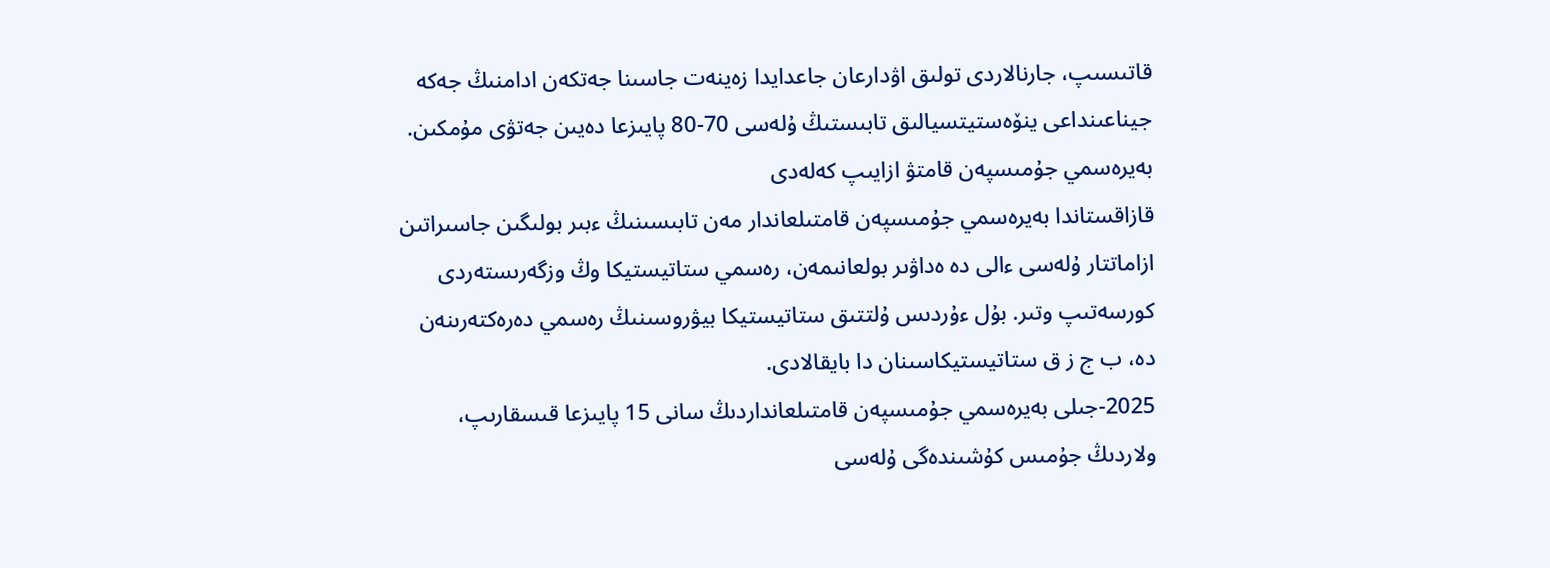قاتىسىپ، جارنالاردى تولىق اۋدارعان جاعدايدا زەينەت جاسىنا جەتكەن ادامنىڭ جەكە جيناعىنداعى ينۆەستيتسيالىق تابىستىڭ ۇلەسى 70-80 پايىزعا دەيىن جەتۋى مۇمكىن.
بەيرەسمي جۇمىسپەن قامتۋ ازايىپ كەلەدى
قازاقستاندا بەيرەسمي جۇمىسپەن قامتىلعاندار مەن تابىسىنىڭ ءبىر بولىگىن جاسىراتىن ازاماتتار ۇلەسى ءالى دە ەداۋىر بولعانىمەن، رەسمي ستاتيستيكا وڭ وزگەرىستەردى كورسەتىپ وتىر. بۇل ءۇردىس ۇلتتىق ستاتيستيكا بيۋروسىنىڭ رەسمي دەرەكتەرىنەن دە، ب ج ز ق ستاتيستيكاسىنان دا بايقالادى.
2025-جىلى بەيرەسمي جۇمىسپەن قامتىلعانداردىڭ سانى 15 پايىزعا قىسقارىپ، ولاردىڭ جۇمىس كۇشىندەگى ۇلەسى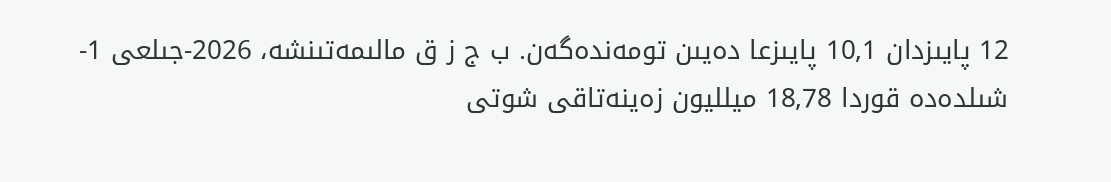12 پايىزدان 10,1 پايىزعا دەيىن تومەندەگەن. ب ج ز ق مالىمەتىنشە، 2026-جىلعى 1-شىلدەدە قوردا 18,78 ميلليون زەينەتاقى شوتى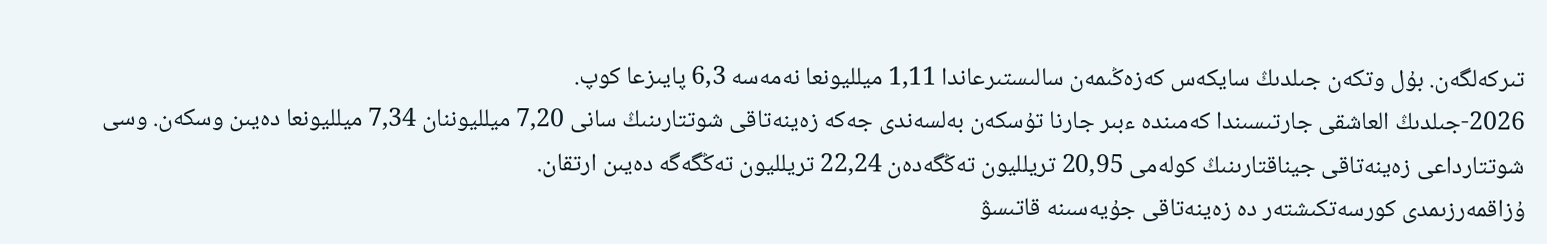تىركەلگەن. بۇل وتكەن جىلدىڭ سايكەس كەزەڭىمەن سالىستىرعاندا 1,11 ميلليونعا نەمەسە 6,3 پايىزعا كوپ.
2026-جىلدىڭ العاشقى جارتىسىندا كەمىندە ءبىر جارنا تۇسكەن بەلسەندى جەكە زەينەتاقى شوتتارىنىڭ سانى 7,20 ميلليوننان 7,34 ميلليونعا دەيىن وسكەن. وسى شوتتارداعى زەينەتاقى جيناقتارىنىڭ كولەمى 20,95 تريلليون تەڭگەدەن 22,24 تريلليون تەڭگەگە دەيىن ارتقان.
ۇزاقمەرزىمدى كورسەتكىشتەر دە زەينەتاقى جۇيەسىنە قاتىسۋ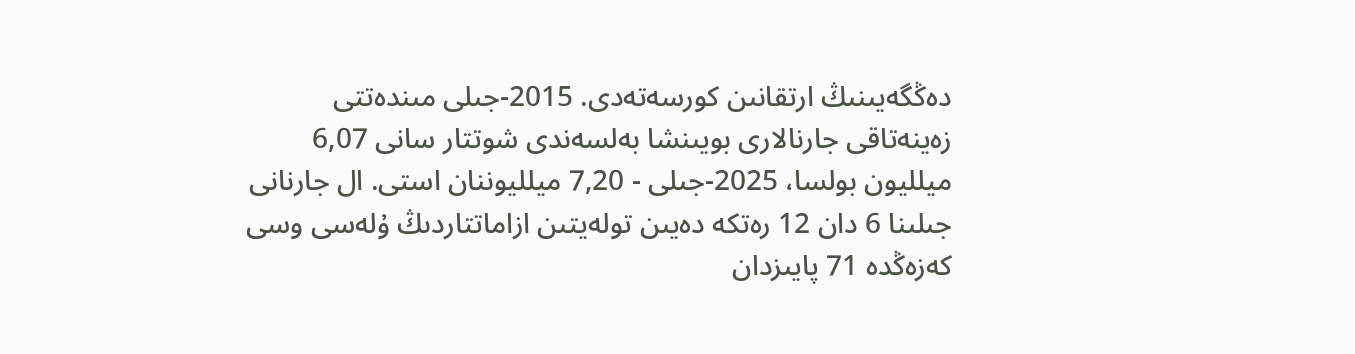دەڭگەيىنىڭ ارتقانىن كورسەتەدى. 2015-جىلى مىندەتتى زەينەتاقى جارنالارى بويىنشا بەلسەندى شوتتار سانى 6,07 ميلليون بولسا، 2025-جىلى - 7,20 ميلليوننان استى. ال جارنانى جىلىنا 6 دان 12 رەتكە دەيىن تولەيتىن ازاماتتاردىڭ ۇلەسى وسى كەزەڭدە 71 پايىزدان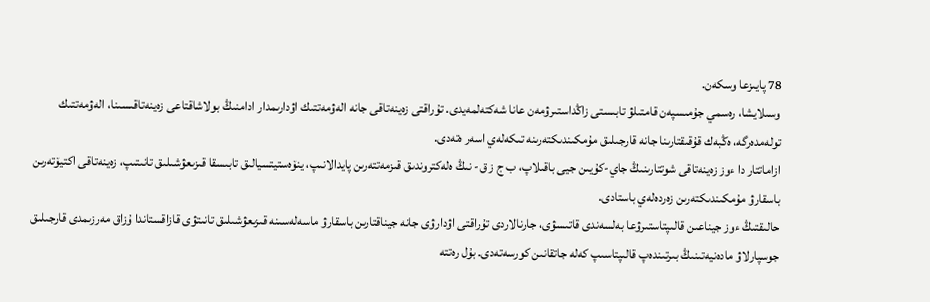78 پايىزعا وسكەن.
وسىلايشا، رەسمي جۇمىسپەن قامتىلۋ تابىستى زاڭداستىرۋمەن عانا شەكتەلمەيدى. تۇراقتى زەينەتاقى جانە الەۋمەتتىك اۋدارىمدار ادامنىڭ بولاشاقتاعى زەينەتاقىسىنا، الەۋمەتتىك تولەمدەرگە، ەڭبەك قۇقىقتارىنا جانە قارجىلىق مۇمكىندىكتەرىنە تىكەلەي اسەر ەتەدى.
ازاماتتار دا ءوز زەينەتاقى شوتتارىنىڭ جاي-كۇيىن جيى باقىلاپ، ب ج ز ق- نىڭ ەلەكتروندىق قىزمەتتەرىن پايدالانىپ، ينۆەستيتسيالىق تابىسقا قىزىعۋشىلىق تانىتىپ، زەينەتاقى اكتيۆتەرىن باسقارۋ مۇمكىندىكتەرىن زەردەلەي باستادى.
حالىقتىڭ ءوز جيناعىن قالىپتاستىرۋعا بەلسەندى قاتىسۋى، جارنالاردى تۇراقتى اۋدارۋى جانە جيناقتارىن باسقارۋ ماسەلەسىنە قىزىعۋشىلىق تانىتۋى قازاقستاندا ۇزاق مەرزىمدى قارجىلىق جوسپارلاۋ مادەنيەتىنىڭ بىرتىندەپ قالىپتاسىپ كەلە جاتقانىن كورسەتەدى. بۇل رەتتە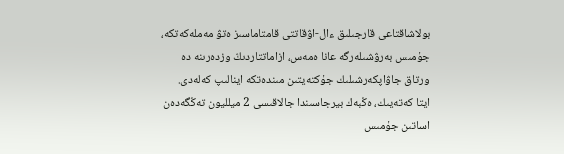بولاشاقتاعى قارجىلىق ءال-اۋقاتتى قامتاماسىز ەتۋ مەملەكەتكە، جۇمىس بەرۋشىلەرگە عانا ەمەس، ازاماتتاردىڭ وزدەرىنە دە ورتاق جاۋاپكەرشىلىك جۇكتەيتىن مىندەتكە اينالىپ كەلەدى.
ايتا كەتەيىك، ەڭبەك بيرجاسىندا جالاقىسى 2 ميلليون تەڭگەدەن اساتىن جۇمىس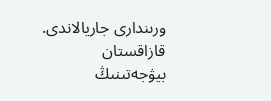ورىندارى جاريالاندى.
قازاقستان بيۋجەتىنىڭ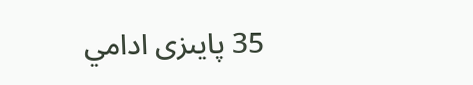35 پايىزى ادامي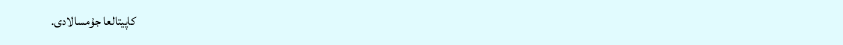كاپيتالعا جۇمسالادى.